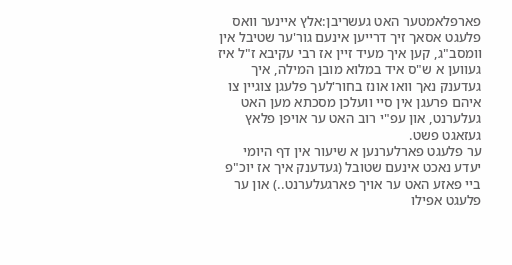פארפלאמטער האט געשריבן:אלץ איינער וואס פלעגט אסאך זיך דרייען אינעם גור'ער שטיבל אין וומסב"ג, קען איך מעיד זיין אז רבי עקיבא ז"ל איז געווען א ש"ס איד במלוא מובן המילה, איך געדענק נאך וואו אונז בחור'לעך פלעגן צוגיין צו איהם פרעגן אין סיי וועלכן מסכתא מען האט געלערנט, און עפ"י רוב האט ער אויפן פלאץ געזאגט פשט.
ער פלעגט פארלערנען א שיעור אין דף היומי יעדע נאכט אינעם שטובל (געדענק איך אז יוכ"פ ביי פאזע האט ער אויך פארגעלערנט..) און ער פלעגט אפילו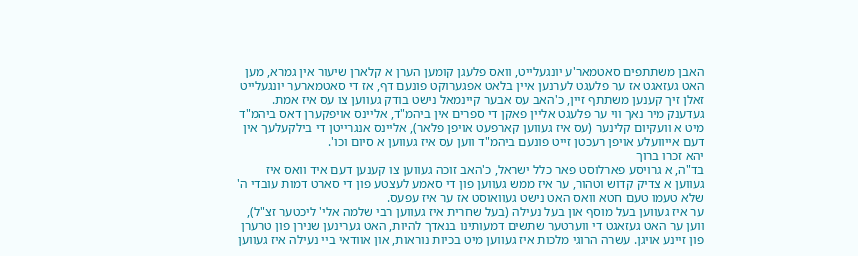האבן משתתפים סאטמאר'ע יונגעלייט, וואס פלעגן קומען הערן א קלארן שיעור אין גמרא, מען האט געזאגט אז ער פלעגט לערנען איין בלאט אפגערוקט פונעם דף, אז די סאטמארער יונגעלייט זאלן זיך קענען משתתף זיין, כ'האב עס אבער קיינמאל נישט בודק געווען צו עס איז אמת.
געדענק מיר נאך ווי ער פלעגט אליין פאקן די ספרים אין ביהמ"ד, אליינס אויפקערן דאס ביהמ"ד מיט א וועקיום קלינער (עס איז געווען קארפעט אויפן פלאר), אליינס אנגרייטן די בילקעלעך אין דעם אייוועלע אויפן רעכטן זייט פונעם ביהמ"ד ווען עס איז געווען א סיום וכו'.
יהא זכרו ברוך
בד"ה, א גרויסע פארלוסט פאר כלל ישראל, כ'האב זוכה געווען צו קענען דעם איד וואס איז געווען א צדיק קדוש וטהור, ער איז ממש געווען פון די סאמע לעצטע פון די סארט דמות עובדי ה' שלא טעמו טעם חטא וואס האט נישט געוואוסט אז ער איז עפעס.
ער איז געווען בעל מוסף און בעל נעילה (בעל שחרית איז געווען רבי שלמה אלי' ליכטער זצ"ל), ווען ער האט געזאגט די ווערטער שתשים דמעותינו בנאדך להיות, האט גערינען שנירן פון טרערן פון זיינע אויגן. עשרה הרוגי מלכות איז געווען מיט בכיות נוראות, און אוודאי ביי נעילה איז געווען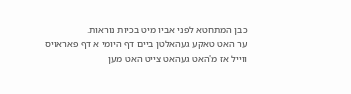כבן המתחטא לפני אביו מיט בכיות נוראות.
ער האט טאקע געהאלטן ביים דף היומי א דף פאראויס ווייל אז מ'האט געהאט צייט האט מען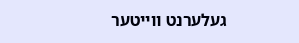געלערנט ווייטער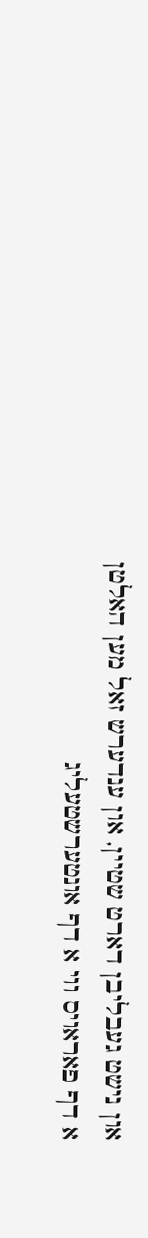און נישט געבליבן דארט שטיין, און ענדערש זאל מען האלטן א דף פאראויס ווי א דף אונטערשטעליג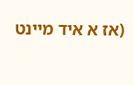(אז א איד מיינט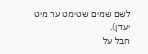לשם שמים שטימט ער מיט יעדן).
חבל על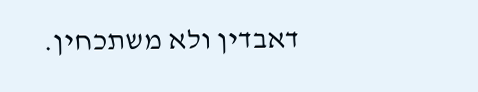דאבדין ולא משתכחין.